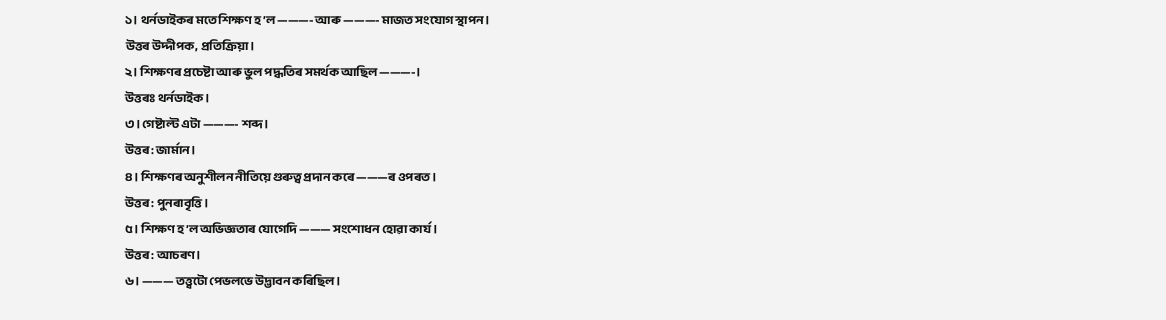১। থর্নডাইকৰ মতে শিক্ষণ হ’ল ———- আৰু ———- মাজত সংযোগ স্থাপন।
উত্তৰ উদ্দীপক, প্রতিক্রিয়া।
২। শিক্ষণৰ প্ৰচেষ্টা আৰু ভুল পদ্ধতিৰ সমৰ্থক আছিল———-।
উত্তৰঃ থর্নডাইক।
৩। গেষ্টাল্ট এটা ———- শব্দ।
উত্তৰ : জার্মান।
৪। শিক্ষণৰ অনুশীলন নীতিয়ে গুৰুত্ব প্ৰদান কৰে ———ৰ ওপৰত।
উত্তৰ : পুনৰাবৃত্তি।
৫। শিক্ষণ হ’ল অভিজ্ঞতাৰ যোগেদি ——— সংশোধন হোৱা কার্য ।
উত্তৰ : আচৰণ।
৬। ——— তত্ত্বটো পেভলভে উদ্ভাবন কৰিছিল।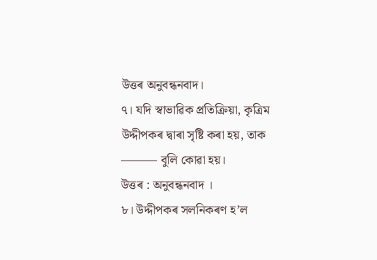উত্তৰ অনুবন্ধনবাদ।
৭। যদি স্বাভাৱিক প্রতিক্রিয়া, কৃত্রিম উদ্দীপকৰ দ্বাৰা সৃষ্টি কৰা হয়, তাক ——— বুলি কোৱা হয়।
উত্তৰ : অনুবন্ধনবাদ ।
৮। উদ্দীপকৰ সলনিকৰণ হ’ল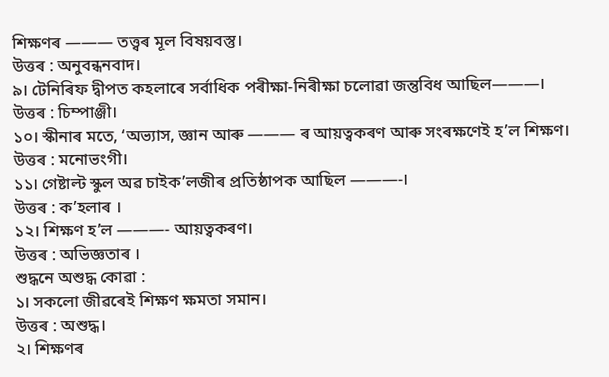শিক্ষণৰ ——— তত্ত্বৰ মূল বিষয়বস্তু।
উত্তৰ : অনুবন্ধনবাদ।
৯। টেনিৰিফ দ্বীপত কহলাৰে সৰ্বাধিক পৰীক্ষা-নিৰীক্ষা চলোৱা জন্তুবিধ আছিল———।
উত্তৰ : চিম্পাঞ্জী।
১০। স্কীনাৰ মতে, ‘অভ্যাস, জ্ঞান আৰু ——— ৰ আয়ত্বকৰণ আৰু সংৰক্ষণেই হ’ল শিক্ষণ।
উত্তৰ : মনোভংগী।
১১। গেষ্টাল্ট স্কুল অৱ চাইক’লজীৰ প্ৰতিষ্ঠাপক আছিল ———-।
উত্তৰ : ক’হলাৰ ।
১২। শিক্ষণ হ’ল ———- আয়ত্বকৰণ।
উত্তৰ : অভিজ্ঞতাৰ ।
শুদ্ধনে অশুদ্ধ কোৱা :
১। সকলো জীৱৰেই শিক্ষণ ক্ষমতা সমান।
উত্তৰ : অশুদ্ধ।
২। শিক্ষণৰ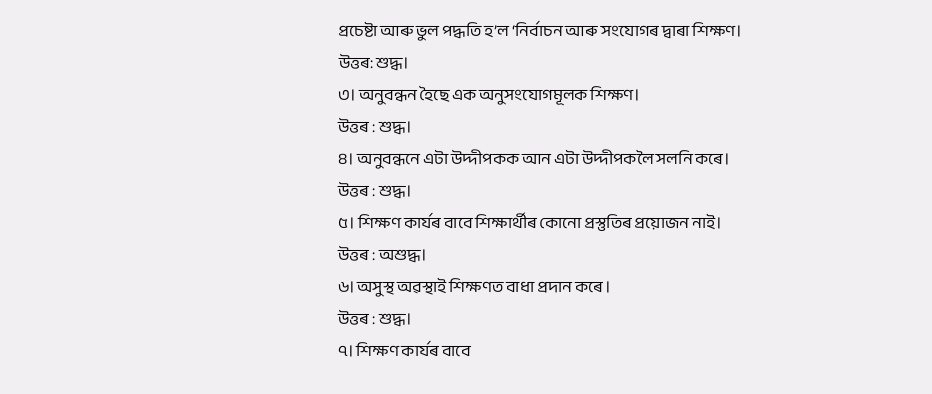প্ৰচেষ্টা আৰু ভুল পদ্ধতি হ’ল ‘নির্বাচন আৰু সংযোগৰ দ্বাৰা শিক্ষণ।
উত্তৰ: শুদ্ধ।
৩। অনুবন্ধন হৈছে এক অনুসংযোগমূলক শিক্ষণ।
উত্তৰ : শুদ্ধ।
৪। অনুবন্ধনে এটা উদ্দীপকক আন এটা উদ্দীপকলৈ সলনি কৰে।
উত্তৰ : শুদ্ধ।
৫। শিক্ষণ কাৰ্যৰ বাবে শিক্ষার্থীৰ কোনো প্ৰস্তুতিৰ প্রয়োজন নাই।
উত্তৰ : অশুদ্ধ।
৬। অসুস্থ অৱস্থাই শিক্ষণত বাধা প্ৰদান কৰে ।
উত্তৰ : শুদ্ধ।
৭। শিক্ষণ কাৰ্যৰ বাবে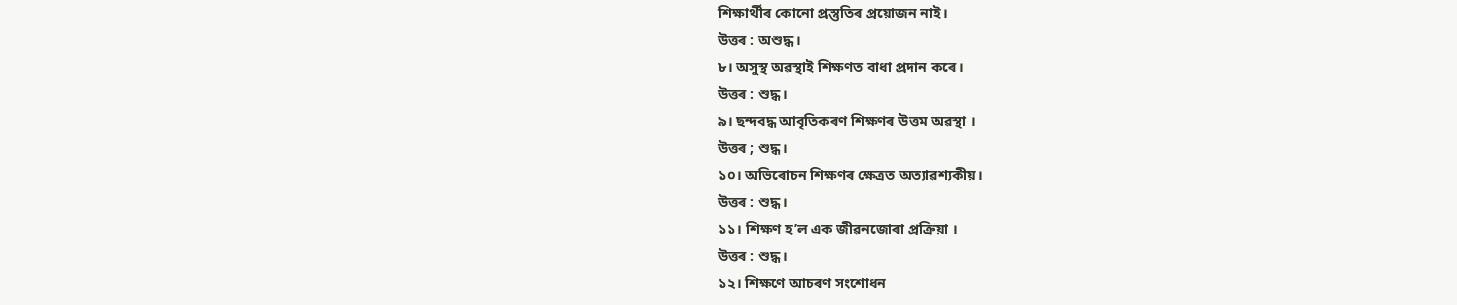শিক্ষাৰ্থীৰ কোনো প্ৰস্তুতিৰ প্রয়োজন নাই।
উত্তৰ : অশুদ্ধ।
৮। অসুস্থ অৱস্থাই শিক্ষণত বাধা প্ৰদান কৰে।
উত্তৰ : শুদ্ধ।
৯। ছন্দবদ্ধ আবৃতিকৰণ শিক্ষণৰ উত্তম অৱস্থা ।
উত্তৰ ; শুদ্ধ।
১০। অভিৰোচন শিক্ষণৰ ক্ষেত্ৰত অত্যাৱশ্যকীয়।
উত্তৰ : শুদ্ধ।
১১। শিক্ষণ হ’ল এক জীৱনজোৰা প্ৰক্ৰিয়া ।
উত্তৰ : শুদ্ধ।
১২। শিক্ষণে আচৰণ সংশোধন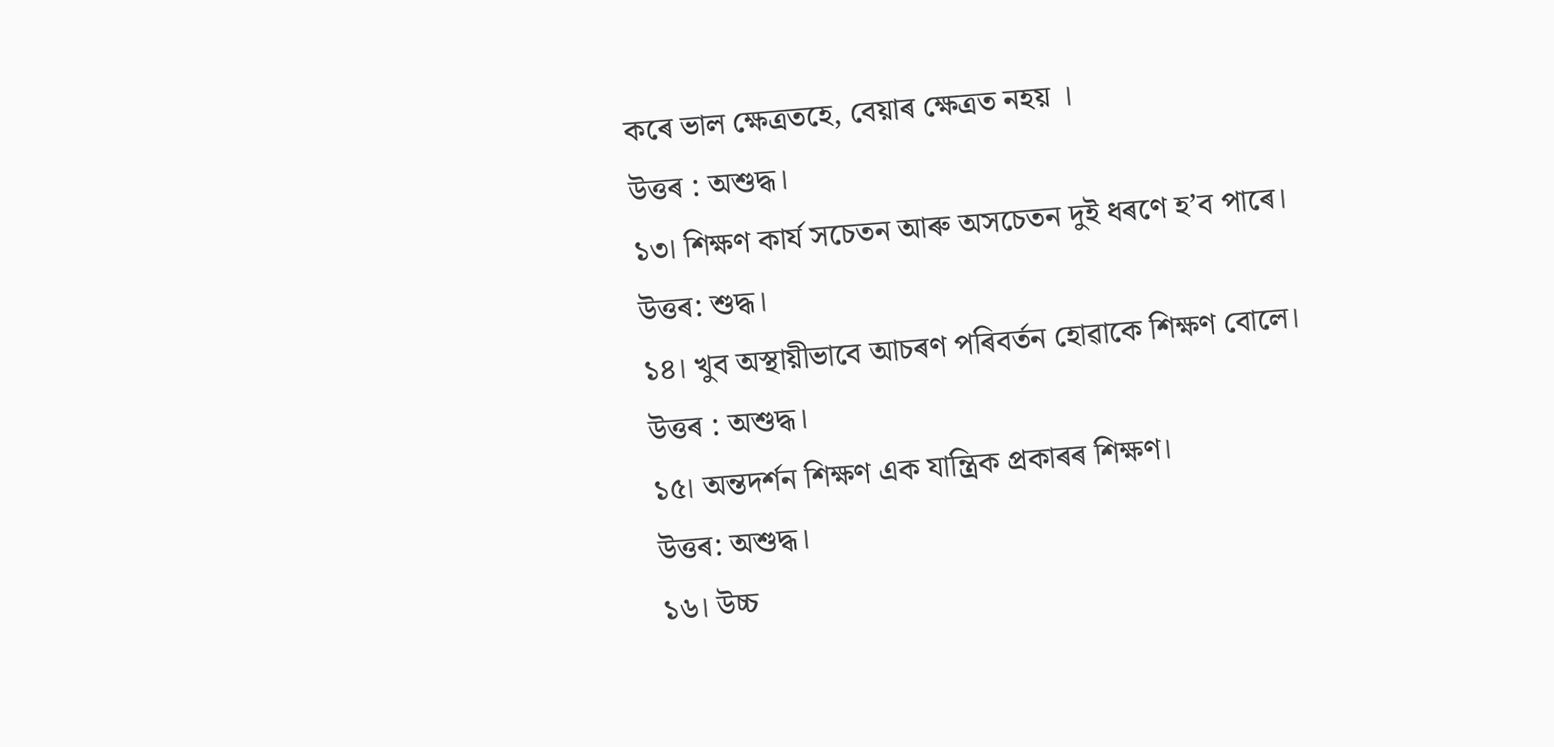কৰে ভাল ক্ষেত্ৰতহে, বেয়াৰ ক্ষেত্ৰত নহয় ।
উত্তৰ : অশুদ্ধ।
১৩। শিক্ষণ কার্য সচেতন আৰু অসচেতন দুই ধৰণে হ’ব পাৰে।
উত্তৰ: শুদ্ধ।
১৪। খুব অস্থায়ীভাবে আচৰণ পৰিবৰ্তন হোৱাকে শিক্ষণ বোলে।
উত্তৰ : অশুদ্ধ।
১৫। অন্তদর্শন শিক্ষণ এক যান্ত্ৰিক প্ৰকাৰৰ শিক্ষণ।
উত্তৰ: অশুদ্ধ।
১৬। উচ্চ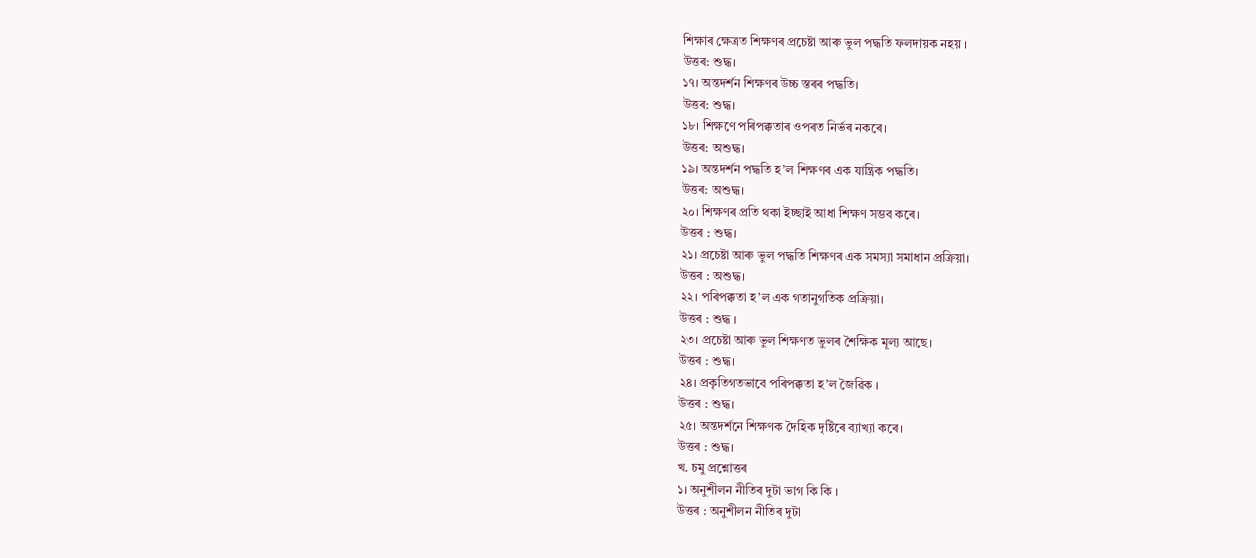শিক্ষাৰ ক্ষেত্ৰত শিক্ষণৰ প্ৰচেষ্টা আৰু ভুল পদ্ধতি ফলদায়ক নহয় ।
উত্তৰ: শুদ্ধ।
১৭। অন্তদর্শন শিক্ষণৰ উচ্চ স্তৰৰ পদ্ধতি।
উত্তৰ: শুদ্ধ।
১৮। শিক্ষণে পৰিপক্কতাৰ ওপৰত নিৰ্ভৰ নকৰে।
উত্তৰ: অশুদ্ধ।
১৯। অন্তদর্শন পদ্ধতি হ’ল শিক্ষণৰ এক যান্ত্রিক পদ্ধতি।
উত্তৰ: অশুদ্ধ।
২০। শিক্ষণৰ প্ৰতি থকা ইচ্ছাই আধা শিক্ষণ সম্ভব কৰে।
উত্তৰ : শুদ্ধ।
২১। প্ৰচেষ্টা আৰু ভুল পদ্ধতি শিক্ষণৰ এক সমস্যা সমাধান প্রক্রিয়া।
উত্তৰ : অশুদ্ধ।
২২। পৰিপক্কতা হ’ল এক গতানুগতিক প্রক্রিয়া।
উত্তৰ : শুদ্ধ ।
২৩। প্ৰচেষ্টা আৰু ভুল শিক্ষণত ভুলৰ শৈক্ষিক মূল্য আছে।
উত্তৰ : শুদ্ধ।
২৪। প্রকৃতিগতভাবে পৰিপক্কতা হ’ল জৈৱিক ।
উত্তৰ : শুদ্ধ।
২৫। অন্তদর্শনে শিক্ষণক দৈহিক দৃষ্টিৰে ব্যাখ্যা কৰে।
উত্তৰ : শুদ্ধ।
খ. চমু প্রশ্নোত্তৰ
১। অনুশীলন নীতিৰ দুটা ভাগ কি কি ।
উত্তৰ : অনুশীলন নীতিৰ দুটা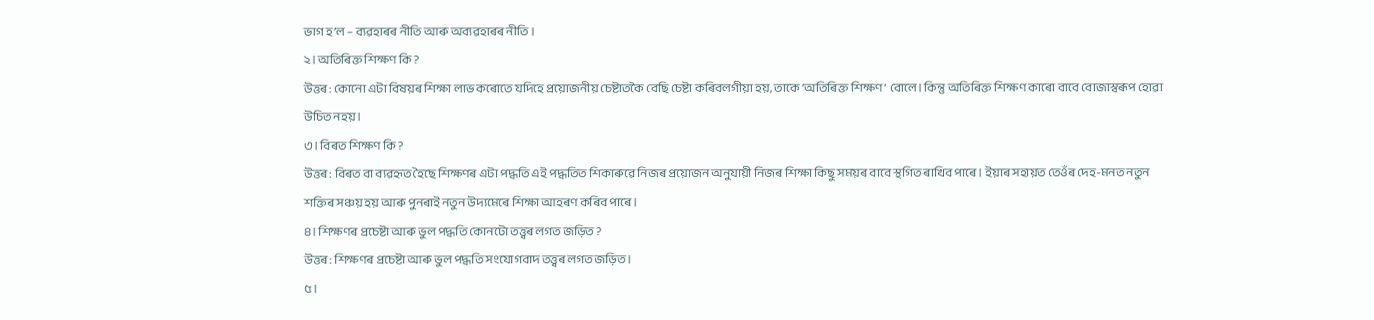ভাগ হ’ল – ব্যৱহাৰৰ নীতি আৰু অব্যৱহাৰৰ নীতি ।
২। অতিৰিক্ত শিক্ষণ কি ?
উত্তৰ : কোনো এটা বিষয়ৰ শিক্ষা লাভ কৰোতে যদিহে প্রয়োজনীয় চেষ্টাতকৈ বেছি চেষ্টা কৰিবলগীয়া হয়, তাকে ‘অতিৰিক্ত শিক্ষণ’ বোলে। কিন্তু অতিৰিক্ত শিক্ষণ কাৰো বাবে বোজাস্বৰূপ হোৱা উচিত নহয় ।
৩। বিৰত শিক্ষণ কি ?
উত্তৰ : বিৰত বা ব্যৱহৃত হৈছে শিক্ষণৰ এটা পদ্ধতি এই পদ্ধতিত শিকাৰুৱে নিজৰ প্রয়োজন অনুযায়ী নিজৰ শিক্ষা কিছু সময়ৰ বাবে স্থগিত ৰাখিব পাৰে। ইয়াৰ সহায়ত তেওঁৰ দেহ-মনত নতুন শক্তিৰ সঞ্চয় হয় আৰু পুনৰাই নতুন উদ্যমেৰে শিক্ষা আহৰণ কৰিব পাৰে ।
৪। শিক্ষণৰ প্ৰচেষ্টা আৰু ভুল পদ্ধতি কোনটো তত্ত্বৰ লগত জড়িত ?
উত্তৰ : শিক্ষণৰ প্ৰচেষ্টা আৰু ভুল পদ্ধতি সংযোগবাদ তত্ত্বৰ লগত জড়িত।
৫।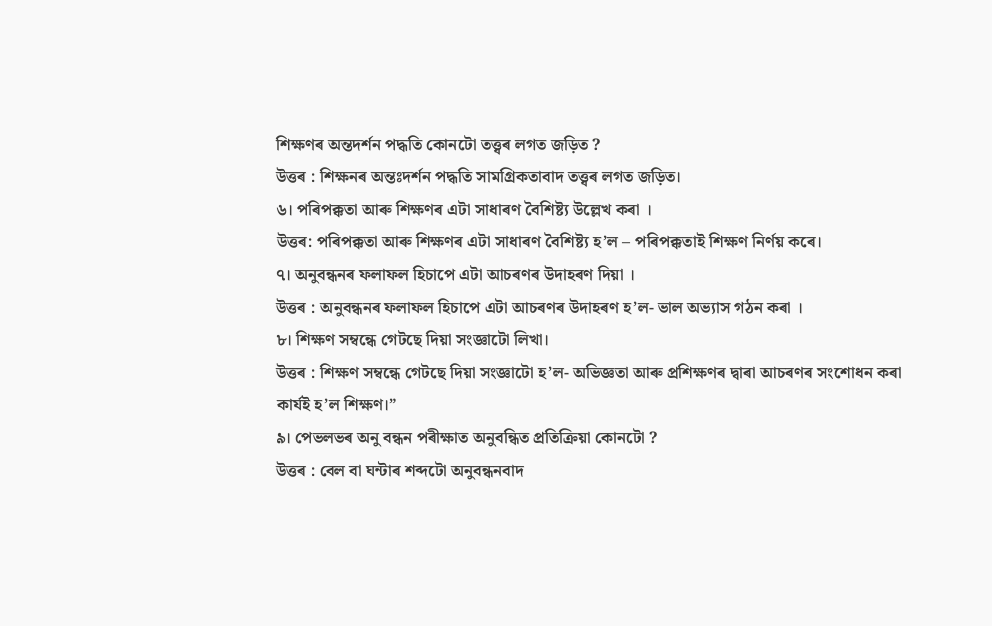শিক্ষণৰ অন্তদর্শন পদ্ধতি কোনটো তত্ত্বৰ লগত জড়িত ?
উত্তৰ : শিক্ষনৰ অন্তঃদর্শন পদ্ধতি সামগ্রিকতাবাদ তত্ত্বৰ লগত জড়িত।
৬। পৰিপক্কতা আৰু শিক্ষণৰ এটা সাধাৰণ বৈশিষ্ট্য উল্লেখ কৰা ।
উত্তৰ: পৰিপক্কতা আৰু শিক্ষণৰ এটা সাধাৰণ বৈশিষ্ট্য হ’ল – পৰিপক্কতাই শিক্ষণ নিৰ্ণয় কৰে।
৭। অনুবন্ধনৰ ফলাফল হিচাপে এটা আচৰণৰ উদাহৰণ দিয়া ।
উত্তৰ : অনুবন্ধনৰ ফলাফল হিচাপে এটা আচৰণৰ উদাহৰণ হ’ল- ভাল অভ্যাস গঠন কৰা ।
৮। শিক্ষণ সম্বন্ধে গেটছে দিয়া সংজ্ঞাটো লিখা।
উত্তৰ : শিক্ষণ সম্বন্ধে গেটছে দিয়া সংজ্ঞাটো হ’ল- অভিজ্ঞতা আৰু প্ৰশিক্ষণৰ দ্বাৰা আচৰণৰ সংশোধন কৰা কাৰ্যই হ’ল শিক্ষণ।”
৯। পেভলভৰ অনু বন্ধন পৰীক্ষাত অনুবন্ধিত প্রতিক্রিয়া কোনটো ?
উত্তৰ : বেল বা ঘন্টাৰ শব্দটো অনুবন্ধনবাদ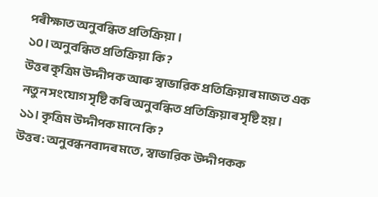পৰীক্ষাত অনুবন্ধিত প্রতিক্রিয়া ।
১০। অনুবন্ধিত প্রতিক্রিয়া কি ?
উত্তৰ কৃত্রিম উদ্দীপক আৰু স্বাভাৱিক প্ৰতিক্ৰিয়াৰ মাজত এক নতুন সংযোগ সৃষ্টি কৰি অনুবন্ধিত প্ৰতিক্ৰিয়াৰ সৃষ্টি হয়।
১১। কৃত্রিম উদ্দীপক মানে কি ?
উত্তৰ : অনুবন্ধনবাদৰ মতে, স্বাভাৱিক উদ্দীপকক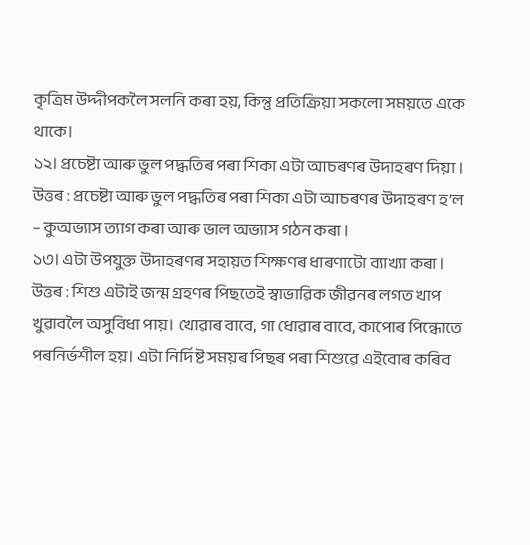কৃত্রিম উদ্দীপকলৈ সলনি কৰা হয়, কিন্তু প্ৰতিক্ৰিয়া সকলো সময়তে একে থাকে।
১২। প্ৰচেষ্টা আৰু ভুল পদ্ধতিৰ পৰা শিকা এটা আচৰণৰ উদাহৰণ দিয়া ।
উত্তৰ : প্ৰচেষ্টা আৰু ভুল পদ্ধতিৰ পৰা শিকা এটা আচৰণৰ উদাহৰণ হ’ল – কুঅভ্যাস ত্যাগ কৰা আৰু ভাল অভ্যাস গঠন কৰা ।
১৩। এটা উপযুক্ত উদাহৰণৰ সহায়ত শিক্ষণৰ ধাৰণাটো ব্যাখ্যা কৰা ।
উত্তৰ : শিশু এটাই জন্ম গ্ৰহণৰ পিছতেই স্বাভাৱিক জীৱনৰ লগত খাপ খুৱাবলৈ অসুবিধা পায়। খোৱাৰ বাবে, গা ধোৱাৰ বাবে, কাপোৰ পিন্ধোতে পৰনিৰ্ভশীল হয়। এটা নিৰ্দিষ্ট সময়ৰ পিছৰ পৰা শিশুৱে এইবোৰ কৰিব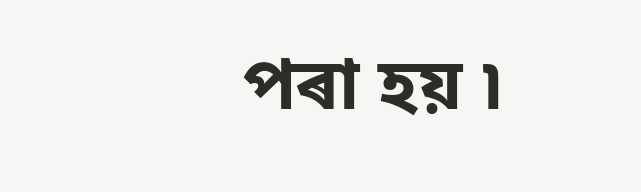পৰা হয় ৷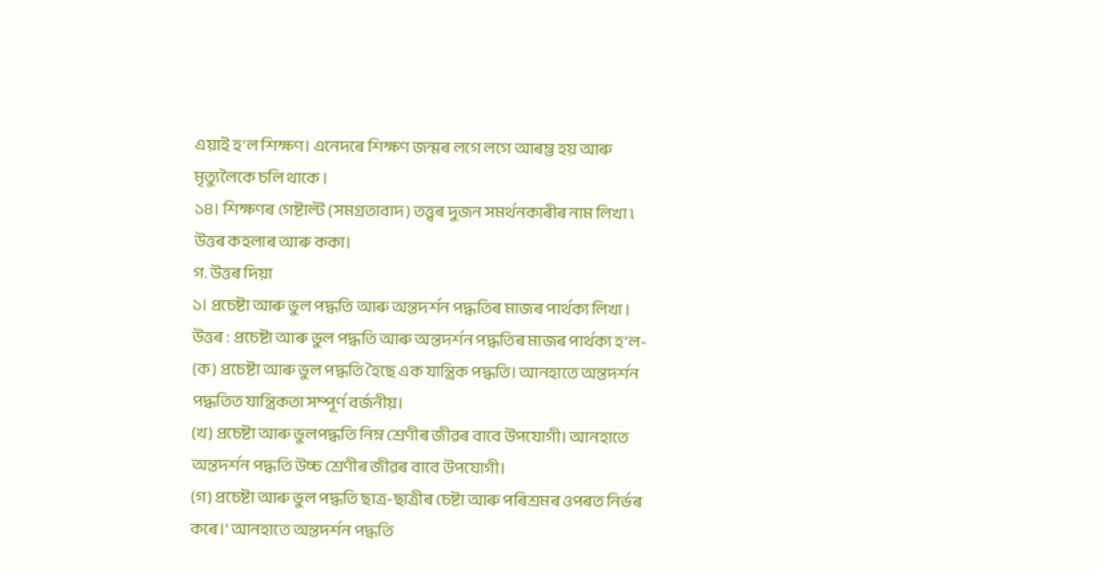এয়াই হ’ল শিক্ষণ। এনেদৰে শিক্ষণ জন্মৰ লগে লগে আৰম্ভ হয় আৰু মৃত্যুলৈকে চলি থাকে ।
১৪। শিক্ষণৰ গেষ্টাল্ট (সমগ্ৰতাবাদ) তত্ত্বৰ দুজন সমর্থনকাৰীৰ নাম লিখা ৷
উত্তৰ কহলাৰ আৰু ককা।
গ. উত্তৰ দিয়া
১। প্ৰচেষ্টা আৰু ভুল পদ্ধতি আৰু অন্তদর্শন পদ্ধতিৰ মাজৰ পাৰ্থক্য লিখা ।
উত্তৰ : প্ৰচেষ্টা আৰু ভুল পদ্ধতি আৰু অন্তদর্শন পদ্ধতিৰ মাজৰ পাৰ্থক্য হ’ল-
(ক) প্ৰচেষ্টা আৰু ভুল পদ্ধতি হৈছে এক যান্ত্রিক পদ্ধতি। আনহাতে অন্তদর্শন পদ্ধতিত যান্ত্রিকতা সম্পূর্ণ বর্জনীয়।
(খ) প্ৰচেষ্টা আৰু ভুলপদ্ধতি নিম্ন শ্ৰেণীৰ জীৱৰ বাবে উপযোগী। আনহাতে অন্তদর্শন পদ্ধতি উচ্চ শ্ৰেণীৰ জীৱৰ বাবে উপযোগী।
(গ) প্রচেষ্টা আৰু ভুল পদ্ধতি ছাত্ৰ-ছাত্ৰীৰ চেষ্টা আৰু পৰিশ্ৰমৰ ওপৰত নিৰ্ভৰ কৰে।’ আনহাতে অন্তদর্শন পদ্ধতি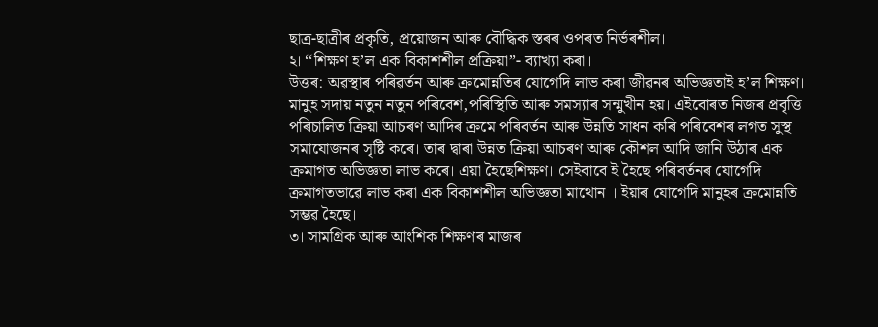ছাত্ৰ-ছাত্ৰীৰ প্ৰকৃতি, প্ৰয়োজন আৰু বৌদ্ধিক স্তৰৰ ওপৰত নিৰ্ভৰশীল।
২। “শিক্ষণ হ’ল এক বিকাশশীল প্রক্রিয়া”- ব্যাখ্যা কৰা।
উত্তৰ: অৱস্থাৰ পৰিৱৰ্তন আৰু ক্ৰমোন্নতিৰ যোগেদি লাভ কৰা জীৱনৰ অভিজ্ঞতাই হ’ল শিক্ষণ। মানুহ সদায় নতুন নতুন পৰিবেশ,পৰিস্থিতি আৰু সমস্যাৰ সন্মুখীন হয়। এইবোৰত নিজৰ প্ৰবৃত্তি পৰিচালিত ক্রিয়া আচৰণ আদিৰ ক্ৰমে পৰিবৰ্তন আৰু উন্নতি সাধন কৰি পৰিবেশৰ লগত সুস্থ সমাযোজনৰ সৃষ্টি কৰে। তাৰ দ্বাৰা উন্নত ক্ৰিয়া আচৰণ আৰু কৌশল আদি জানি উঠাৰ এক ক্ৰমাগত অভিজ্ঞতা লাভ কৰে। এয়া হৈছেশিক্ষণ। সেইবাবে ই হৈছে পৰিবৰ্তনৰ যোগেদি ক্রমাগতভাৱে লাভ কৰা এক বিকাশশীল অভিজ্ঞতা মাথোন । ইয়াৰ যোগেদি মানুহৰ ক্ৰমোন্নতি সম্ভৱ হৈছে।
৩। সামগ্ৰিক আৰু আংশিক শিক্ষণৰ মাজৰ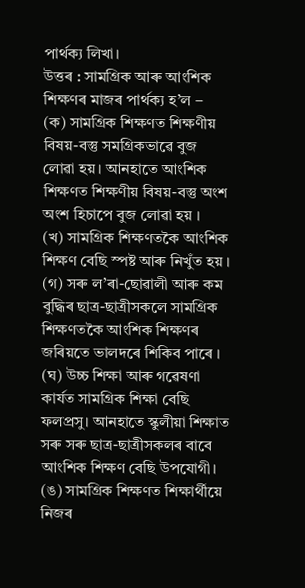পাৰ্থক্য লিখা।
উত্তৰ : সামগ্ৰিক আৰু আংশিক শিক্ষণৰ মাজৰ পাৰ্থক্য হ’ল –
(ক) সামগ্রিক শিক্ষণত শিক্ষণীয় বিষয়-বস্তু সমগ্রিকভাৱে বুজ লোৱা হয়। আনহাতে আংশিক শিক্ষণত শিক্ষণীয় বিষয়-বস্তু অংশ অংশ হিচাপে বুজ লোৱা হয় ।
(খ) সামগ্রিক শিক্ষণতকৈ আংশিক শিক্ষণ বেছি স্পষ্ট আৰু নিখুঁত হয় ।
(গ) সৰু ল’ৰা-ছোৱালী আৰু কম বুদ্ধিৰ ছাত্ৰ-ছাত্ৰীসকলে সামগ্রিক শিক্ষণতকৈ আংশিক শিক্ষণৰ জৰিয়তে ভালদৰে শিকিব পাৰে ।
(ঘ) উচ্চ শিক্ষা আৰু গৱেষণা কার্যত সামগ্ৰিক শিক্ষা বেছি ফলপ্রসু। আনহাতে স্কুলীয়া শিক্ষাত সৰু সৰু ছাত্ৰ-ছাত্ৰীসকলৰ বাবে আংশিক শিক্ষণ বেছি উপযোগী।
(ঙ) সামগ্রিক শিক্ষণত শিক্ষাৰ্থীয়ে নিজৰ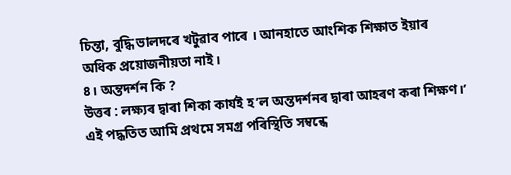চিন্তা, বুদ্ধি ভালদৰে খটুৱাব পাৰে । আনহাতে আংশিক শিক্ষাত ইয়াৰ অধিক প্ৰয়োজনীয়তা নাই।
৪। অন্তদর্শন কি ?
উত্তৰ : লক্ষ্যৰ দ্বাৰা শিকা কাৰ্যই হ’ল অন্তদৰ্শনৰ দ্বাৰা আহৰণ কৰা শিক্ষণ।’ এই পদ্ধতিত আমি প্রথমে সমগ্র পৰিস্থিতি সম্বন্ধে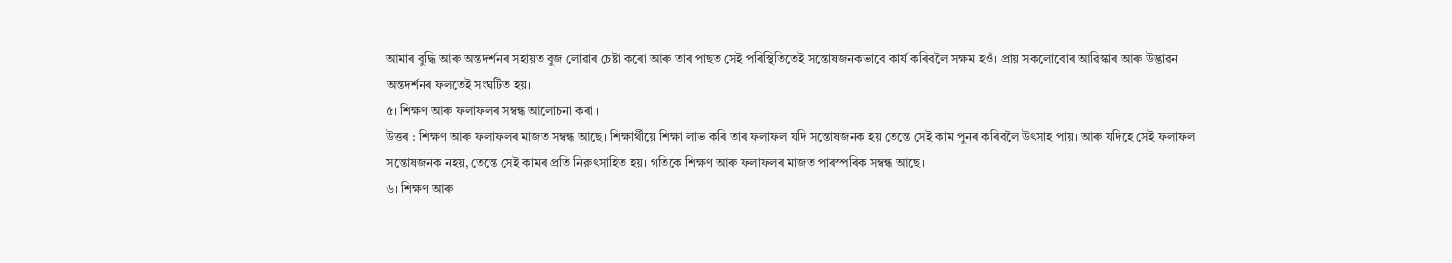আমাৰ বুদ্ধি আৰু অন্তদৰ্শনৰ সহায়ত বুজ লোৱাৰ চেষ্টা কৰো আৰু তাৰ পাছত সেই পৰিস্থিতিতেই সন্তোষজনকভাবে কাৰ্য কৰিবলৈ সক্ষম হওঁ। প্রায় সকলোবোৰ আৱিস্কাৰ আৰু উদ্ভাৱন অন্তদৰ্শনৰ ফলতেই সংঘটিত হয়।
৫। শিক্ষণ আৰু ফলাফলৰ সম্বন্ধ আলোচনা কৰা ।
উত্তৰ : শিক্ষণ আৰু ফলাফলৰ মাজত সম্বন্ধ আছে। শিক্ষার্থীয়ে শিক্ষা লাভ কৰি তাৰ ফলাফল যদি সন্তোষজনক হয় তেন্তে সেই কাম পুনৰ কৰিবলৈ উৎসাহ পায়। আৰু যদিহে সেই ফলাফল সন্তোষজনক নহয়, তেন্তে সেই কামৰ প্রতি নিরুৎসাহিত হয়। গতিকে শিক্ষণ আৰু ফলাফলৰ মাজত পাৰস্পৰিক সম্বন্ধ আছে।
৬। শিক্ষণ আৰু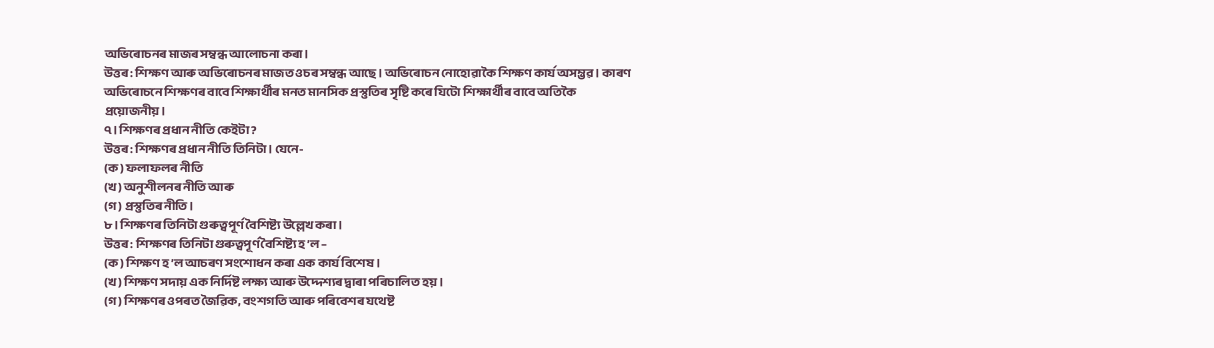অভিৰোচনৰ মাজৰ সম্বন্ধ আলোচনা কৰা।
উত্তৰ : শিক্ষণ আৰু অভিৰোচনৰ মাজত ওচৰ সম্বন্ধ আছে। অভিৰোচন নোহোৱাকৈ শিক্ষণ কাৰ্য অসম্ভৱ। কাৰণ অভিৰোচনে শিক্ষণৰ বাবে শিক্ষাৰ্থীৰ মনত মানসিক প্রস্তুতিৰ সৃষ্টি কৰে যিটো শিক্ষাৰ্থীৰ বাবে অতিকৈ প্ৰয়োজনীয়।
৭। শিক্ষণৰ প্ৰধান নীতি কেইটা ?
উত্তৰ : শিক্ষণৰ প্ৰধান নীতি তিনিটা। যেনে-
(ক) ফলাফলৰ নীতি
(খ) অনুশীলনৰ নীতি আৰু
(গ) প্ৰস্তুতিৰ নীতি।
৮। শিক্ষণৰ তিনিটা গুৰুত্বপূৰ্ণ বৈশিষ্ট্য উল্লেখ কৰা ।
উত্তৰ : শিক্ষণৰ তিনিটা গুৰুত্বপূৰ্ণ বৈশিষ্ট্য হ’ল –
(ক) শিক্ষণ হ’ল আচৰণ সংশোধন কৰা এক কার্য বিশেষ ।
(খ) শিক্ষণ সদায় এক নিৰ্দিষ্ট লক্ষ্য আৰু উদ্দেশ্যৰ দ্বাৰা পৰিচালিত হয় ।
(গ) শিক্ষণৰ ওপৰত জৈৱিক, বংশগতি আৰু পৰিবেশৰ যথেষ্ট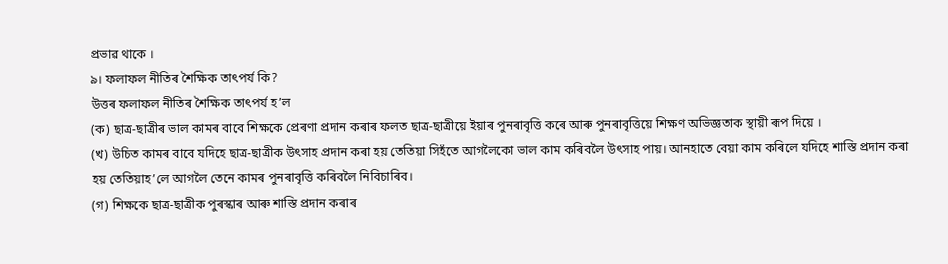প্ৰভাৱ থাকে ।
৯। ফলাফল নীতিৰ শৈক্ষিক তাৎপর্য কি?
উত্তৰ ফলাফল নীতিৰ শৈক্ষিক তাৎপৰ্য হ’ল
(ক) ছাত্ৰ-ছাত্ৰীৰ ভাল কামৰ বাবে শিক্ষকে প্ৰেৰণা প্রদান কৰাৰ ফলত ছাত্ৰ-ছাত্ৰীয়ে ইয়াৰ পুনৰাবৃত্তি কৰে আৰু পুনৰাবৃত্তিয়ে শিক্ষণ অভিজ্ঞতাক স্থায়ী ৰূপ দিয়ে ।
(খ) উচিত কামৰ বাবে যদিহে ছাত্ৰ-ছাত্ৰীক উৎসাহ প্রদান কৰা হয় তেতিয়া সিহঁতে আগলৈকো ভাল কাম কৰিবলৈ উৎসাহ পায়। আনহাতে বেয়া কাম কৰিলে যদিহে শাস্তি প্ৰদান কৰা হয় তেতিয়াহ’লে আগলৈ তেনে কামৰ পুনৰাবৃত্তি কৰিবলৈ নিবিচাৰিব।
(গ) শিক্ষকে ছাত্র-ছাত্রীক পুৰস্কাৰ আৰু শাস্তি প্রদান কৰাৰ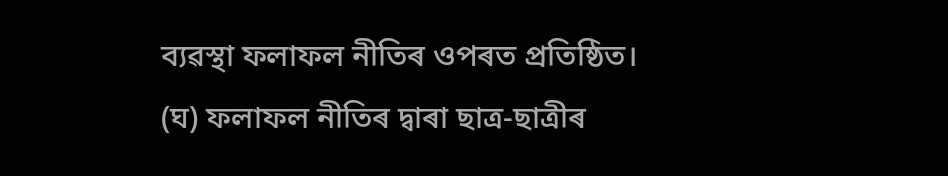ব্যৱস্থা ফলাফল নীতিৰ ওপৰত প্ৰতিষ্ঠিত।
(ঘ) ফলাফল নীতিৰ দ্বাৰা ছাত্ৰ-ছাত্ৰীৰ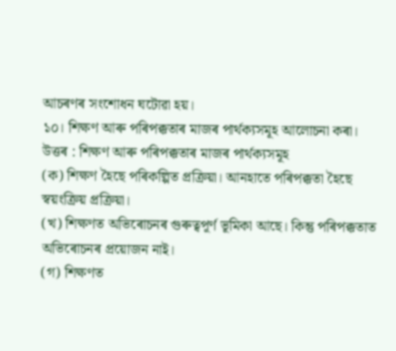আচৰণৰ সংশোধন ঘটোৱা হয়।
১০। শিক্ষণ আৰু পৰিপক্কতাৰ মাজৰ পাৰ্থক্যসমূহ আলোচনা কৰা।
উত্তৰ : শিক্ষণ আৰু পৰিপক্কতাৰ মাজৰ পাৰ্থক্যসমূহ
(ক) শিক্ষণ হৈছে পৰিকল্পিত প্ৰক্ৰিয়া। আনহাতে পৰিপক্কতা হৈছে স্বয়ংক্রিয় প্রক্রিয়া।
(খ) শিক্ষণত অভিৰোচনৰ গুৰুত্বপূৰ্ণ ভূমিকা আছে। কিন্তু পৰিপক্কতাত অভিৰোচনৰ প্ৰয়োজন নাই।
(গ) শিক্ষণত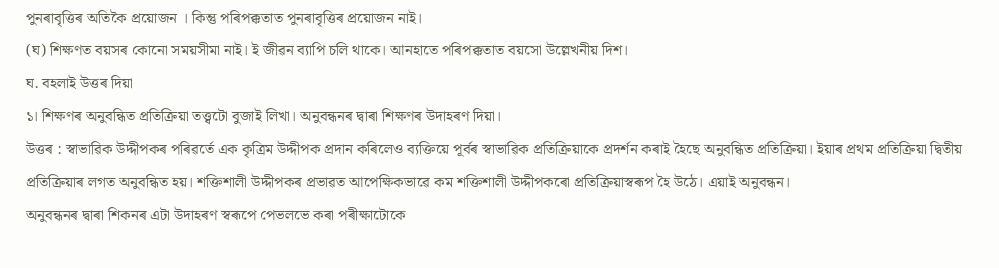পুনৰাবৃত্তিৰ অতিকৈ প্ৰয়োজন । কিন্তু পৰিপক্কতাত পুনৰাবৃত্তিৰ প্ৰয়োজন নাই।
(ঘ) শিক্ষণত বয়সৰ কোনো সময়সীমা নাই। ই জীৱন ব্যাপি চলি থাকে। আনহাতে পৰিপক্কতাত বয়সো উল্লেখনীয় দিশ।
ঘ. বহলাই উত্তৰ দিয়া
১। শিক্ষণৰ অনুবন্ধিত প্রতিক্রিয়া তত্ত্বটো বুজাই লিখা। অনুবন্ধনৰ দ্বাৰা শিক্ষণৰ উদাহৰণ দিয়া।
উত্তৰ : স্বাভাৱিক উদ্দীপকৰ পৰিৱৰ্তে এক কৃত্রিম উদ্দীপক প্ৰদান কৰিলেও ব্যক্তিয়ে পূৰ্বৰ স্বাভাৱিক প্ৰতিক্ৰিয়াকে প্ৰদৰ্শন কৰাই হৈছে অনুবন্ধিত প্রতিক্রিয়া। ইয়াৰ প্ৰথম প্ৰতিক্ৰিয়া দ্বিতীয় প্ৰতিক্ৰিয়াৰ লগত অনুবন্ধিত হয়। শক্তিশালী উদ্দীপকৰ প্ৰভাৱত আপেক্ষিকভাৱে কম শক্তিশালী উদ্দীপকৰো প্ৰতিক্ৰিয়াস্বৰূপ হৈ উঠে। এয়াই অনুবন্ধন।
অনুবন্ধনৰ দ্বাৰা শিকনৰ এটা উদাহৰণ স্বৰূপে পেভলভে কৰা পৰীক্ষাটোকে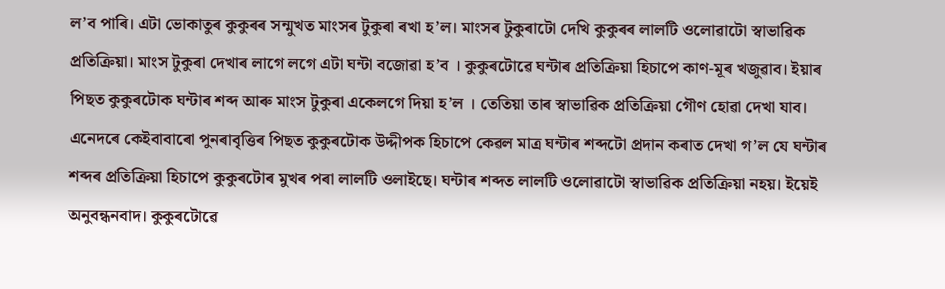ল’ব পাৰি। এটা ভোকাতুৰ কুকুৰৰ সন্মুখত মাংসৰ টুকুৰা ৰখা হ’ল। মাংসৰ টুকুৰাটো দেখি কুকুৰৰ লালটি ওলোৱাটো স্বাভাৱিক প্ৰতিক্ৰিয়া। মাংস টুকুৰা দেখাৰ লাগে লগে এটা ঘন্টা বজোৱা হ’ব । কুকুৰটোৱে ঘন্টাৰ প্ৰতিক্ৰিয়া হিচাপে কাণ-মূৰ খজুৱাব। ইয়াৰ পিছত কুকুৰটোক ঘন্টাৰ শব্দ আৰু মাংস টুকুৰা একেলগে দিয়া হ’ল । তেতিয়া তাৰ স্বাভাৱিক প্রতিক্রিয়া গৌণ হোৱা দেখা যাব। এনেদৰে কেইবাবাৰো পুনৰাবৃত্তিৰ পিছত কুকুৰটোক উদ্দীপক হিচাপে কেৱল মাত্ৰ ঘন্টাৰ শব্দটো প্ৰদান কৰাত দেখা গ’ল যে ঘন্টাৰ শব্দৰ প্ৰতিক্ৰিয়া হিচাপে কুকুৰটোৰ মুখৰ পৰা লালটি ওলাইছে। ঘন্টাৰ শব্দত লালটি ওলোৱাটো স্বাভাৱিক প্ৰতিক্ৰিয়া নহয়। ইয়েই অনুবন্ধনবাদ। কুকুৰটোৱে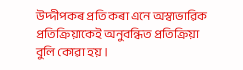উদ্দীপকৰ প্ৰতি কৰা এনে অস্বাভাৱিক প্ৰতিক্ৰিয়াকেই অনুবন্ধিত প্ৰতিক্ৰিয়া বুলি কোৱা হয় ।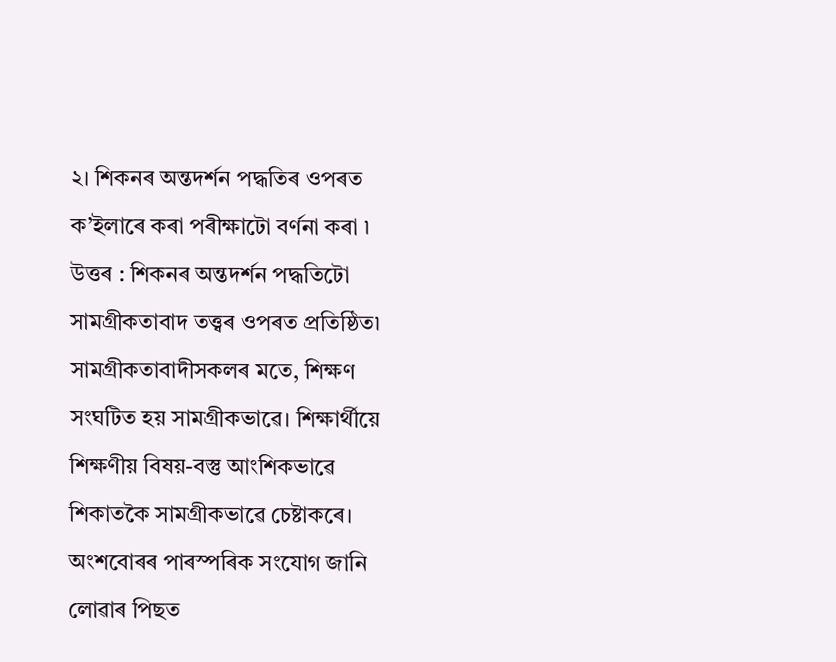২। শিকনৰ অন্তদর্শন পদ্ধতিৰ ওপৰত ক’ইলাৰে কৰা পৰীক্ষাটো বৰ্ণনা কৰা ৷
উত্তৰ : শিকনৰ অন্তদর্শন পদ্ধতিটো সামগ্ৰীকতাবাদ তত্ত্বৰ ওপৰত প্ৰতিষ্ঠিত৷ সামগ্ৰীকতাবাদীসকলৰ মতে, শিক্ষণ সংঘটিত হয় সামগ্রীকভাৱে। শিক্ষার্থীয়ে শিক্ষণীয় বিষয়-বস্তু আংশিকভাৱে শিকাতকৈ সামগ্রীকভাৱে চেষ্টাকৰে। অংশবোৰৰ পাৰস্পৰিক সংযোগ জানি লোৱাৰ পিছত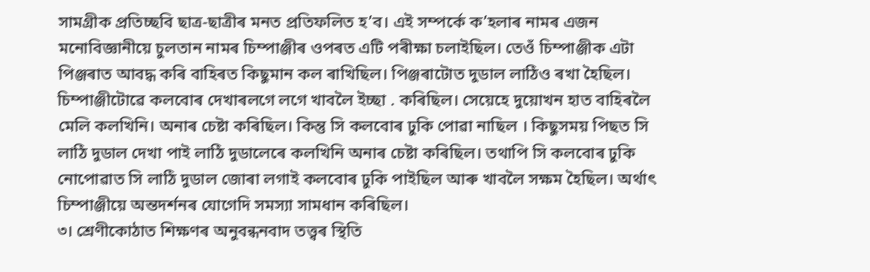সামগ্ৰীক প্ৰতিচ্ছবি ছাত্ৰ-ছাত্ৰীৰ মনত প্ৰতিফলিত হ’ব। এই সম্পর্কে ক’হলাৰ নামৰ এজন মনোবিজ্ঞানীয়ে চুলতান নামৰ চিম্পাঞ্জীৰ ওপৰত এটি পৰীক্ষা চলাইছিল। তেওঁ চিম্পাঞ্জীক এটা পিঞ্জৰাত আবদ্ধ কৰি বাহিৰত কিছুমান কল ৰাখিছিল। পিঞ্জৰাটোত দুডাল লাঠিও ৰখা হৈছিল। চিম্পাঞ্জীটোৱে কলবোৰ দেখাৰলগে লগে খাবলৈ ইচ্ছা . কৰিছিল। সেয়েহে দুয়োখন হাত বাহিৰলৈ মেলি কলখিনি। অনাৰ চেষ্টা কৰিছিল। কিন্তু সি কলবোৰ ঢুকি পোৱা নাছিল । কিছুসময় পিছত সি লাঠি দুডাল দেখা পাই লাঠি দুডালেৰে কলখিনি অনাৰ চেষ্টা কৰিছিল। তথাপি সি কলবোৰ ঢুকি নোপোৱাত সি লাঠি দুডাল জোৰা লগাই কলবোৰ ঢুকি পাইছিল আৰু খাবলৈ সক্ষম হৈছিল। অর্থাৎ চিম্পাঞ্জীয়ে অন্তদৰ্শনৰ যোগেদি সমস্যা সামধান কৰিছিল।
৩। শ্ৰেণীকোঠাত শিক্ষণৰ অনুবন্ধনবাদ তত্ত্বৰ স্থিতি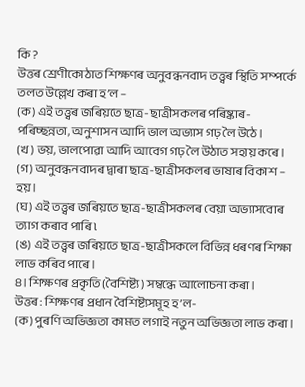কি ?
উত্তৰ শ্ৰেণীকোঠাত শিক্ষণৰ অনুবন্ধনবাদ তত্ত্বৰ স্থিতি সম্পর্কে তলত উল্লেখ কৰা হ’ল –
(ক) এই তত্ত্বৰ জৰিয়তে ছাত্ৰ-ছাত্ৰীসকলৰ পৰিষ্কাৰ- পৰিচ্ছন্নতা, অনুশাসন আদি ভাল অভ্যাস গঢ় লৈ উঠে।
(খ) ভয়, ভালপোৱা আদি আবেগ গঢ় লৈ উঠাত সহায় কৰে।
(গ) অনুবন্ধনবাদৰ দ্বাৰা ছাত্ৰ-ছাত্ৰীসকলৰ ভাষাৰ বিকাশ – হয়।
(ঘ) এই তত্ত্বৰ জৰিয়তে ছাত্ৰ-ছাত্ৰীসকলৰ বেয়া অভ্যাসবোৰ ত্যাগ কৰাব পাৰি ৷
(ঙ) এই তত্ত্বৰ জৰিয়তে ছাত্র-ছাত্রীসকলে বিভিন্ন ধৰণৰ শিক্ষা লাভ কৰিব পাৰে ।
৪। শিক্ষণৰ প্ৰকৃতি (বৈশিষ্ট্য) সম্বন্ধে আলোচনা কৰা ।
উত্তৰ : শিক্ষণৰ প্ৰধান বৈশিষ্ট্যসমূহ হ’ল-
(ক) পুৰণি অভিজ্ঞতা কামত লগাই নতুন অভিজ্ঞতা লাভ কৰা ।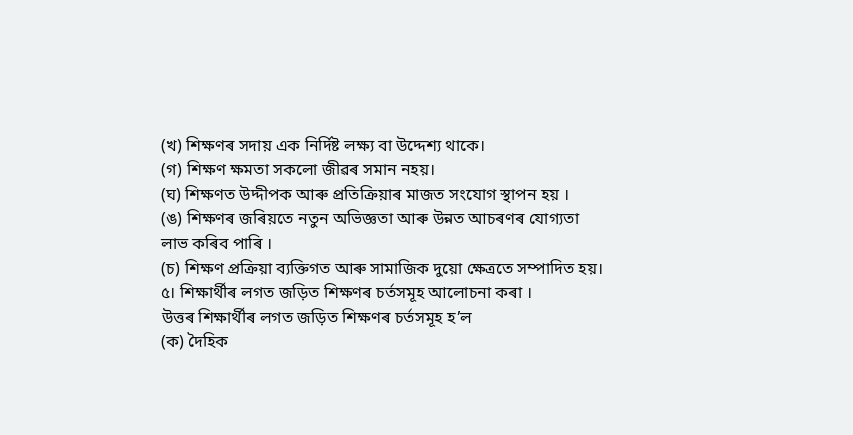(খ) শিক্ষণৰ সদায় এক নির্দিষ্ট লক্ষ্য বা উদ্দেশ্য থাকে।
(গ) শিক্ষণ ক্ষমতা সকলো জীৱৰ সমান নহয়।
(ঘ) শিক্ষণত উদ্দীপক আৰু প্ৰতিক্ৰিয়াৰ মাজত সংযোগ স্থাপন হয় ।
(ঙ) শিক্ষণৰ জৰিয়তে নতুন অভিজ্ঞতা আৰু উন্নত আচৰণৰ যোগ্যতা লাভ কৰিব পাৰি ।
(চ) শিক্ষণ প্রক্রিয়া ব্যক্তিগত আৰু সামাজিক দুয়ো ক্ষেত্ৰতে সম্পাদিত হয়।
৫। শিক্ষাৰ্থীৰ লগত জড়িত শিক্ষণৰ চৰ্তসমূহ আলোচনা কৰা ।
উত্তৰ শিক্ষাৰ্থীৰ লগত জড়িত শিক্ষণৰ চৰ্তসমূহ হ’ল
(ক) দৈহিক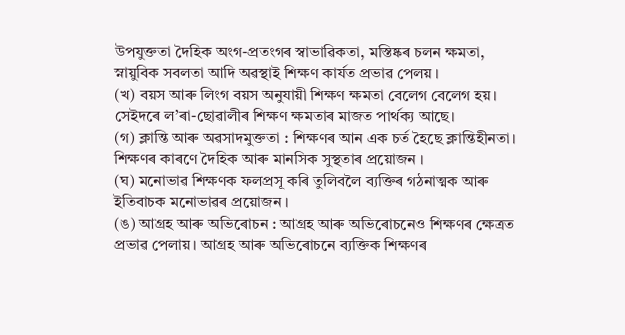উপযুক্ততা দৈহিক অংগ-প্রতংগৰ স্বাভাৱিকতা, মস্তিষ্কৰ চলন ক্ষমতা, স্নায়ুবিক সবলতা আদি অৱস্থাই শিক্ষণ কাৰ্যত প্ৰভাৱ পেলয় ।
(খ) বয়স আৰু লিংগ বয়স অনুযায়ী শিক্ষণ ক্ষমতা বেলেগ বেলেগ হয়। সেইদৰে ল’ৰা-ছোৱালীৰ শিক্ষণ ক্ষমতাৰ মাজত পাৰ্থক্য আছে।
(গ) ক্লান্তি আৰু অৱসাদমুক্ততা : শিক্ষণৰ আন এক চৰ্ত হৈছে ক্লান্তিহীনতা। শিক্ষণৰ কাৰণে দৈহিক আৰু মানসিক সুস্থতাৰ প্ৰয়োজন ।
(ঘ) মনোভাৱ শিক্ষণক ফলপ্রসূ কৰি তুলিবলৈ ব্যক্তিৰ গঠনাত্মক আৰু ইতিবাচক মনোভাৱৰ প্ৰয়োজন ।
(ঙ) আগ্ৰহ আৰু অভিৰোচন : আগ্ৰহ আৰু অভিৰোচনেও শিক্ষণৰ ক্ষেত্ৰত প্ৰভাৱ পেলায়। আগ্ৰহ আৰু অভিৰোচনে ব্যক্তিক শিক্ষণৰ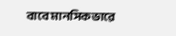বাবে মানসিকভাৱে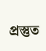প্ৰস্তুত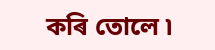কৰি তোলে ৷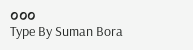০০০
Type By Suman Bora